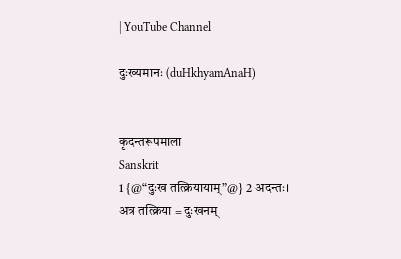| YouTube Channel

दुःख्यमानः (duHkhyamAnaH)


कृदन्तरूपमाला
Sanskrit
1 {@“दुःख तत्क्रियायाम्”@} 2 अदन्तः।
अत्र तत्क्रिया = दुःखनम्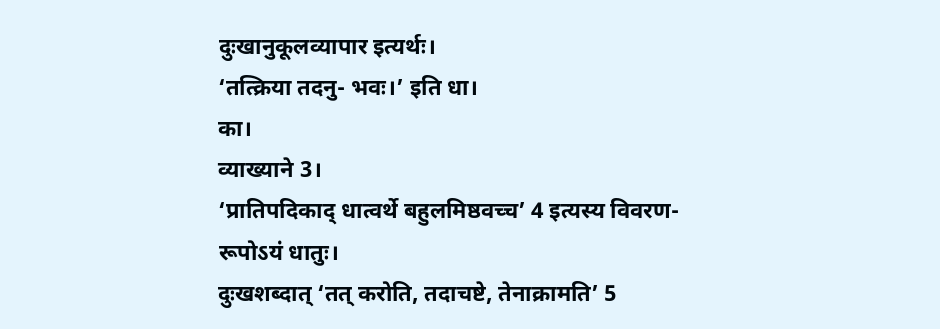दुःखानुकूलव्यापार इत्यर्थः।
‘तत्क्रिया तदनु- भवः।’ इति धा।
का।
व्याख्याने 3।
‘प्रातिपदिकाद् धात्वर्थे बहुलमिष्ठवच्च’ 4 इत्यस्य विवरण- रूपोऽयं धातुः।
दुःखशब्दात् ‘तत् करोति, तदाचष्टे, तेनाक्रामति’ 5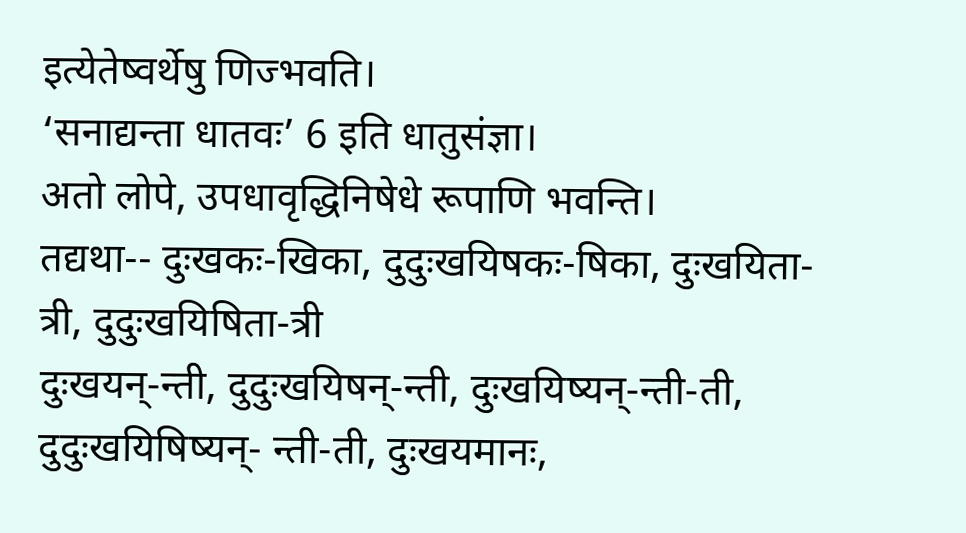इत्येतेष्वर्थेषु णिज्भवति।
‘सनाद्यन्ता धातवः’ 6 इति धातुसंज्ञा।
अतो लोपे, उपधावृद्धिनिषेधे रूपाणि भवन्ति।
तद्यथा-- दुःखकः-खिका, दुदुःखयिषकः-षिका, दुःखयिता-त्री, दुदुःखयिषिता-त्री
दुःखयन्-न्ती, दुदुःखयिषन्-न्ती, दुःखयिष्यन्-न्ती-ती, दुदुःखयिषिष्यन्- न्ती-ती, दुःखयमानः,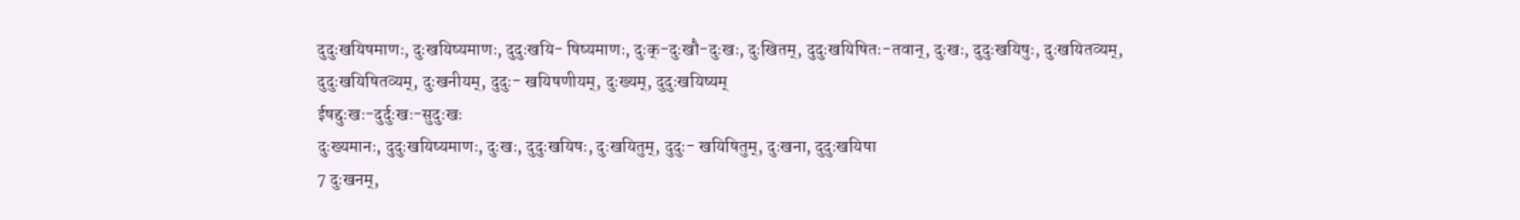दुदुःखयिषमाणः, दुःखयिष्यमाणः, दुदुःखयि- षिष्यमाणः, दुःक्-दुःखौ-दुःखः, दुःखितम्, दुदुःखयिषितः-तवान्, दुःखः, दुदुःखयिषुः, दुःखयितव्यम्, दुदुःखयिषितव्यम्, दुःखनीयम्, दुदुः- खयिषणीयम्, दुःख्यम्, दुदुःखयिष्यम्
ईषद्दुःखः-दुर्दुःखः-सुदुःखः
दुःख्यमानः, दुदुःखयिष्यमाणः, दुःखः, दुदुःखयिषः, दुःखयितुम्, दुदुः- खयिषितुम्, दुःखना, दुदुःखयिषा
7 दुःखनम्,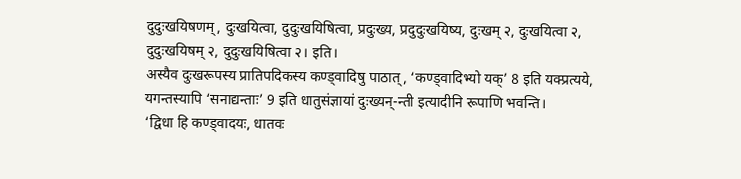दुदुःखयिषणम्, दुःखयित्वा, दुदुःखयिषित्वा, प्रदुःख्य, प्रदुदुःखयिष्य, दुःखम् २, दुःखयित्वा २, दुदुःखयिषम् २, दुदुःखयिषित्वा २। इति।
अस्यैव दुःखरूपस्य प्रातिपदिकस्य कण्ड्वादिषु पाठात्, ‘कण्ड्वादिभ्यो यक्’ 8 इति यक्प्रत्यये, यगन्तस्यापि ‘सनाद्यन्ताः’ 9 इति धातुसंज्ञायां दुःख्यन्-न्ती इत्यादीनि रूपाणि भवन्ति।
‘द्विधा हि कण्ड्वादयः, धातवः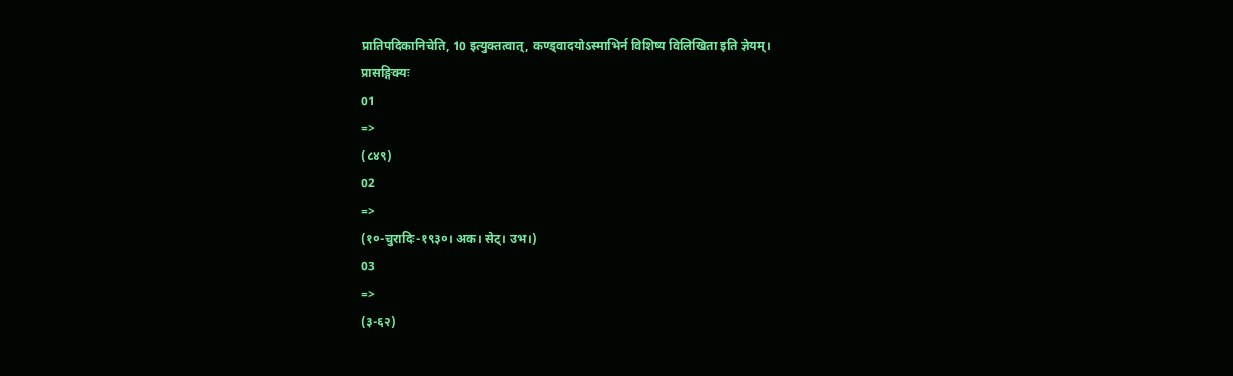प्रातिपदिकानिचेति, 10 इत्युक्तत्वात्, कण्ड्वादयोऽस्माभिर्न विशिष्य विलिखिता इति ज्ञेयम्।
प्रासङ्गिक्यः
01
=>
(८४९)
02
=>
(१०-चुरादिः-१९३०। अक। सेट्। उभ।)
03
=>
(३-६२)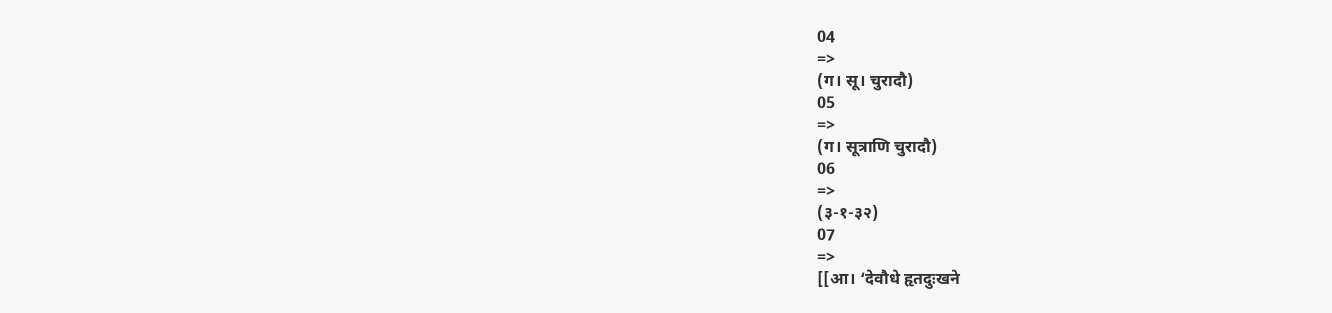04
=>
(ग। सू। चुरादौ)
05
=>
(ग। सूत्राणि चुरादौ)
06
=>
(३-१-३२)
07
=>
[[आ। ‘देवौधे हृतदुःखने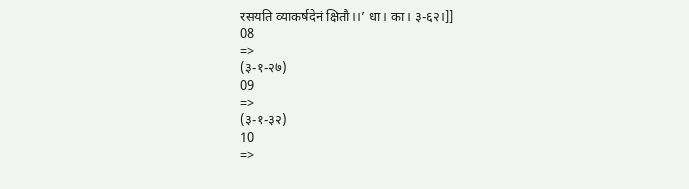रसयति व्याकर्षदेनं क्षितौ।।’ धा। का। ३-६२।]]
08
=>
(३-१-२७)
09
=>
(३-१-३२)
10
=>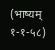(भाष्यम् १-१-५८)